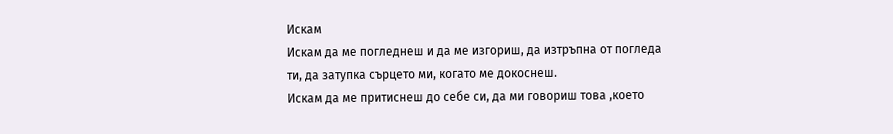Искам
Искам да ме погледнеш и да ме изгориш, да изтръпна от погледа ти, да затупка сърцето ми, когато ме докоснеш.
Искам да ме притиснеш до себе си, да ми говориш това ,което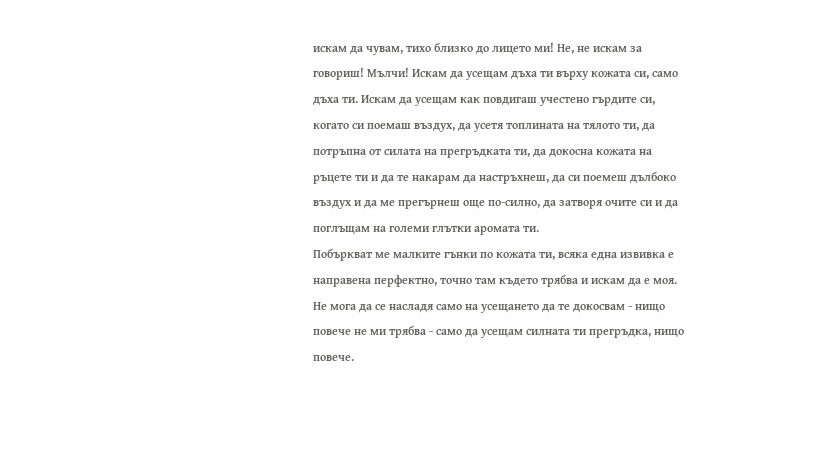искам да чувам, тихо близко до лицето ми! Не, не искам за говориш! Мълчи! Искам да усещам дъха ти върху кожата си, само дъха ти. Искам да усещам как повдигаш учестено гърдите си, когато си поемаш въздух, да усетя топлината на тялото ти, да потръпна от силата на прегръдката ти, да докосна кожата на ръцете ти и да те накарам да настръхнеш, да си поемеш дълбоко въздух и да ме прегърнеш още по-силно, да затворя очите си и да поглъщам на големи глътки аромата ти.
Побъркват ме малките гънки по кожата ти, всяка една извивка е направена перфектно, точно там където трябва и искам да е моя. Не мога да се насладя само на усещането да те докосвам - нищо повече не ми трябва - само да усещам силната ти прегръдка, нищо повече.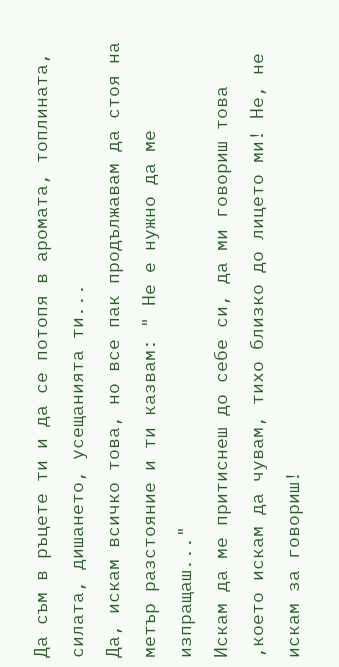Да съм в ръцете ти и да се потопя в аромата, топлината, силата, дишането, усещанията ти...
Да, искам всичко това, но все пак продължавам да стоя на метър разстояние и ти казвам: " Не е нужно да ме изпращаш..."
Искам да ме притиснеш до себе си, да ми говориш това ,което искам да чувам, тихо близко до лицето ми! Не, не искам за говориш!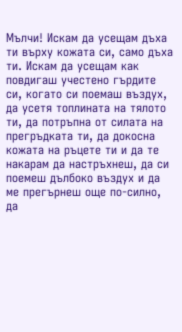Мълчи! Искам да усещам дъха ти върху кожата си, само дъха ти. Искам да усещам как повдигаш учестено гърдите си, когато си поемаш въздух, да усетя топлината на тялото ти, да потръпна от силата на прегръдката ти, да докосна кожата на ръцете ти и да те накарам да настръхнеш, да си поемеш дълбоко въздух и да ме прегърнеш още по-силно, да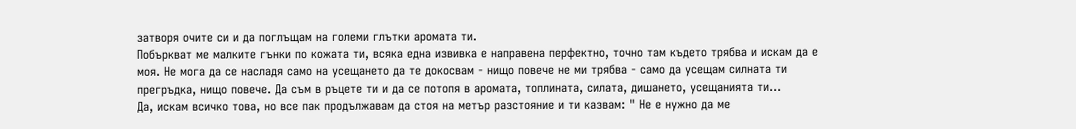затворя очите си и да поглъщам на големи глътки аромата ти.
Побъркват ме малките гънки по кожата ти, всяка една извивка е направена перфектно, точно там където трябва и искам да е моя. Не мога да се насладя само на усещането да те докосвам - нищо повече не ми трябва - само да усещам силната ти прегръдка, нищо повече. Да съм в ръцете ти и да се потопя в аромата, топлината, силата, дишането, усещанията ти...
Да, искам всичко това, но все пак продължавам да стоя на метър разстояние и ти казвам: " Не е нужно да ме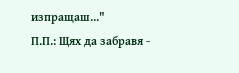изпращаш..."
П.П.: Щях да забравя -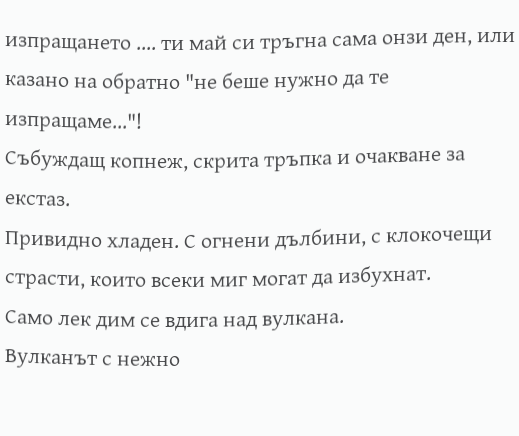изпращането .... ти май си тръгна сама онзи ден, или казано на обратно "не беше нужно да те изпращаме..."!
Събуждащ копнеж, скрита тръпка и очакване за екстаз.
Привидно хладен. С огнени дълбини, с клокочещи страсти, които всеки миг могат да избухнат.
Само лек дим се вдига над вулкана.
Вулканът с нежно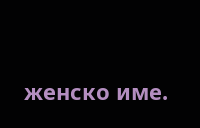женско име.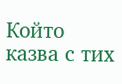Който казва с тих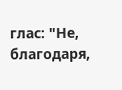глас: "Не, благодаря,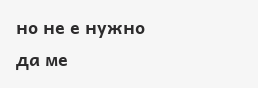но не е нужно да ме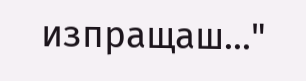изпращаш..."